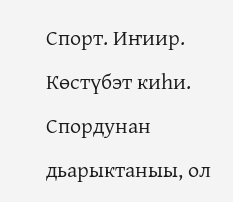Спорт. Иҥиир. Көстүбэт киһи.
Спордунан дьарыктаныы, ол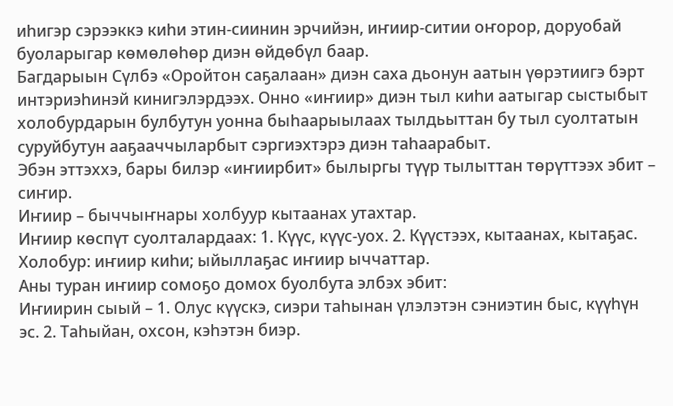иһигэр сэрээккэ киһи этин-сиинин эрчийэн, иҥиир-ситии оҥорор, доруобай буоларыгар көмөлөһөр диэн өйдөбүл баар.
Багдарыын Сүлбэ «Оройтон саҕалаан» диэн саха дьонун аатын үөрэтиигэ бэрт интэриэһинэй кинигэлэрдээх. Онно «иҥиир» диэн тыл киһи аатыгар сыстыбыт холобурдарын булбутун уонна быһаарыылаах тылдьыттан бу тыл суолтатын суруйбутун ааҕааччыларбыт сэргиэхтэрэ диэн таһаарабыт.
Эбэн эттэххэ, бары билэр «иҥиирбит» былыргы түүр тылыттан төрүттээх эбит – сиҥир.
Иҥиир – быччыҥнары холбуур кытаанах утахтар.
Иҥиир көспүт суолталардаах: 1. Күүс, күүс-уох. 2. Күүстээх, кытаанах, кытаҕас. Холобур: иҥиир киһи; ыйыллаҕас иҥиир ыччаттар.
Аны туран иҥиир сомоҕо домох буолбута элбэх эбит:
Иҥиирин сыый – 1. Олус күүскэ, сиэри таһынан үлэлэтэн сэниэтин быс, күүһүн эс. 2. Таһыйан, охсон, кэһэтэн биэр.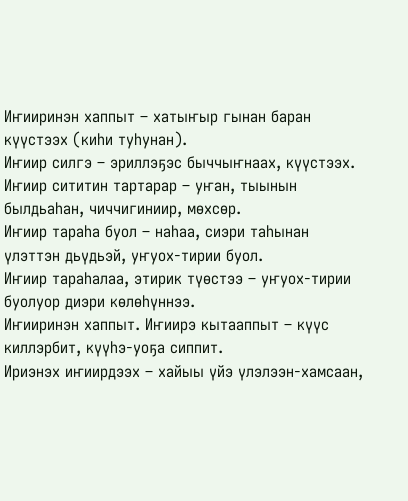Иҥииринэн хаппыт – хатыҥыр гынан баран күүстээх (киһи туһунан).
Иҥиир силгэ – эриллэҕэс быччыҥнаах, күүстээх.
Иҥиир сититин тартарар – уҥан, тыынын былдьаһан, чиччигиниир, мөхсөр.
Иҥиир тараһа буол – наһаа, сиэри таһынан үлэттэн дьүдьэй, уҥуох-тирии буол.
Иҥиир тараһалаа, этирик түөстээ – уҥуох-тирии буолуор диэри көлөһүннээ.
Иҥииринэн хаппыт. Иҥиирэ кытааппыт – күүс киллэрбит, күүһэ-уоҕа сиппит.
Ириэнэх иҥиирдээх – хайыы үйэ үлэлээн-хамсаан,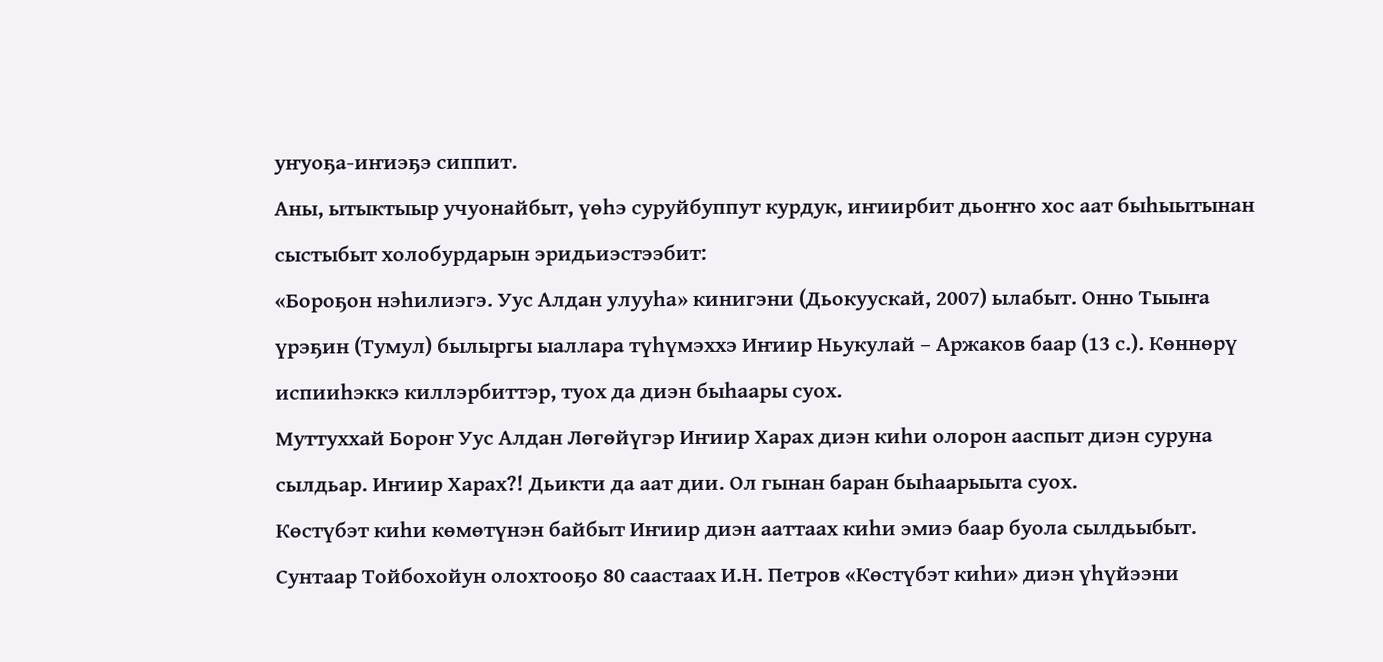уҥуоҕа-иҥиэҕэ сиппит.
Аны, ытыктыыр учуонайбыт, үөһэ суруйбуппут курдук, иҥиирбит дьоҥҥо хос аат быһыытынан сыстыбыт холобурдарын эридьиэстээбит:
«Бороҕон нэһилиэгэ. Уус Алдан улууһа» кинигэни (Дьокуускай, 2007) ылабыт. Онно Тыыҥа үрэҕин (Тумул) былыргы ыаллара түһүмэххэ Иҥиир Ньукулай – Аржаков баар (13 с.). Көннөрү испииһэккэ киллэрбиттэр, туох да диэн быһаары суох.
Муттуххай Бороҥ Уус Алдан Лөгөйүгэр Иҥиир Харах диэн киһи олорон ааспыт диэн суруна сылдьар. Иҥиир Харах?! Дьикти да аат дии. Ол гынан баран быһаарыыта суох.
Көстүбэт киһи көмөтүнэн байбыт Иҥиир диэн ааттаах киһи эмиэ баар буола сылдьыбыт.
Сунтаар Тойбохойун олохтооҕо 80 саастаах И.Н. Петров «Көстүбэт киһи» диэн үһүйээни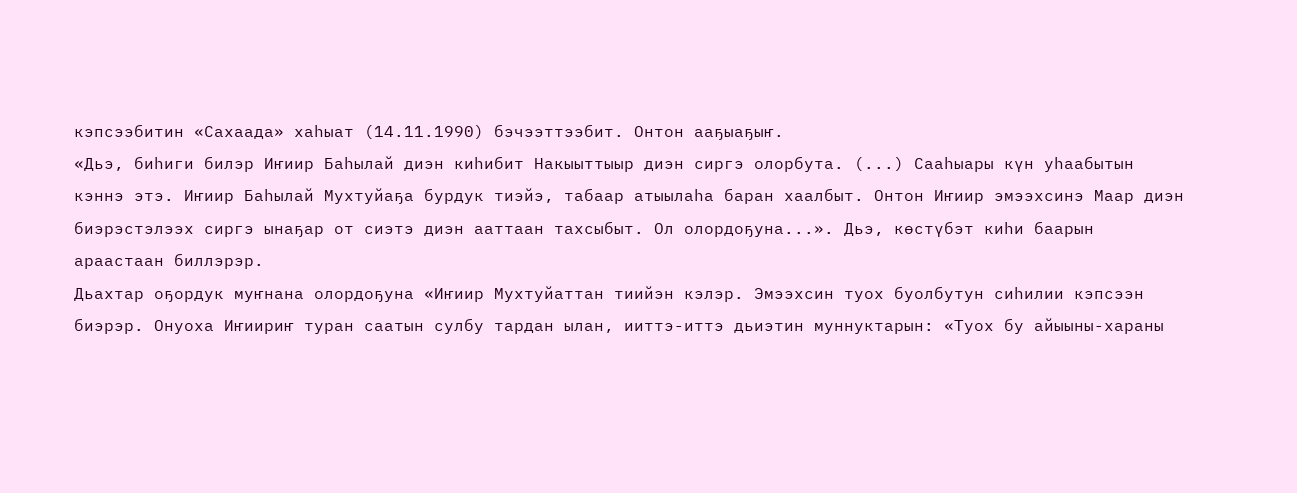кэпсээбитин «Сахаада» хаһыат (14.11.1990) бэчээттээбит. Онтон ааҕыаҕыҥ.
«Дьэ, биһиги билэр Иҥиир Баһылай диэн киһибит Накыыттыыр диэн сиргэ олорбута. (...) Сааһыары күн уһаабытын кэннэ этэ. Иҥиир Баһылай Мухтуйаҕа бурдук тиэйэ, табаар атыылаһа баран хаалбыт. Онтон Иҥиир эмээхсинэ Маар диэн биэрэстэлээх сиргэ ынаҕар от сиэтэ диэн ааттаан тахсыбыт. Ол олордоҕуна...». Дьэ, көстүбэт киһи баарын араастаан биллэрэр.
Дьахтар оҕордук муҥнана олордоҕуна «Иҥиир Мухтуйаттан тиийэн кэлэр. Эмээхсин туох буолбутун сиһилии кэпсээн биэрэр. Онуоха Иҥиириҥ туран саатын сулбу тардан ылан, ииттэ-иттэ дьиэтин муннуктарын: «Туох бу айыыны-хараны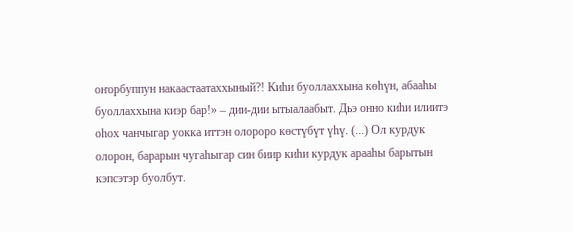оҥорбуппун накаастаатаххыный?! Киһи буоллаххына көһүн, абааһы буоллаххына киэр бар!» – дии-дии ытыалаабыт. Дьэ онно киһи илиитэ оһох чанчыгар уокка иттэн олороро көстүбүт үһү. (...) Ол курдук олорон, барарын чугаһыгар син биир киһи курдук арааһы барытын кэпсэтэр буолбут.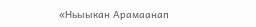«Ньыыкан Арамаанап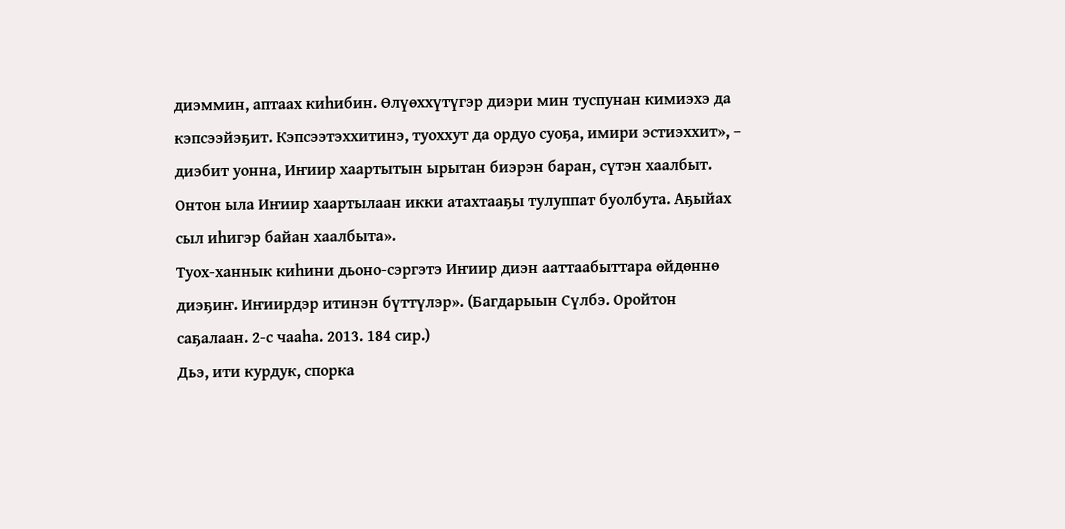диэммин, аптаах киһибин. Өлүөххүтүгэр диэри мин туспунан кимиэхэ да кэпсээйэҕит. Кэпсээтэххитинэ, туоххут да ордуо суоҕа, имири эстиэххит», – диэбит уонна, Иҥиир хаартытын ырытан биэрэн баран, сүтэн хаалбыт. Онтон ыла Иҥиир хаартылаан икки атахтааҕы тулуппат буолбута. Аҕыйах сыл иһигэр байан хаалбыта».
Туох-ханнык киһини дьоно-сэргэтэ Иҥиир диэн ааттаабыттара өйдөннө диэҕиҥ. Иҥиирдэр итинэн бүттүлэр». (Багдарыын Сүлбэ. Оройтон саҕалаан. 2-с чааһа. 2013. 184 сир.)
Дьэ, ити курдук, спорка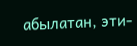абылатан, эти-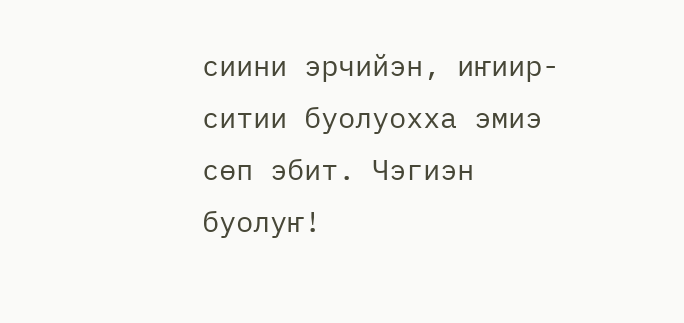сиини эрчийэн, иҥиир-ситии буолуохха эмиэ сөп эбит. Чэгиэн буолуҥ!